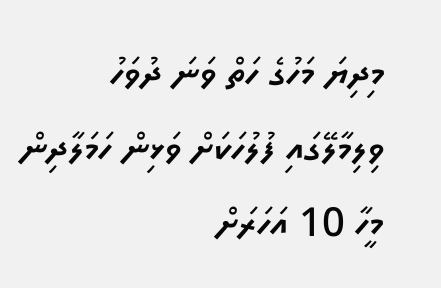މިދިޔަ މަހުގެ ހަތް ވަނަ ދުވަހު ވިލިމާލޭގައި ފުލުހަކަށް ވަޅިން ހަމަލާދިން މީހާ 10 އަހަރަށް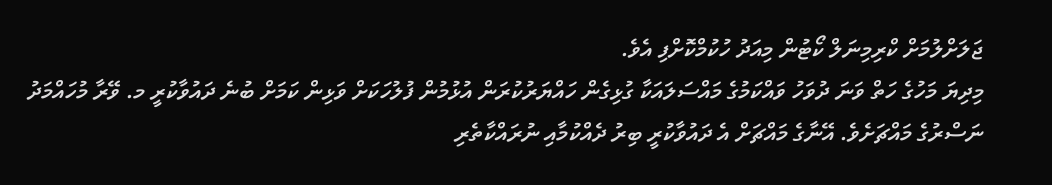ޖަލަށްލުމަށް ކްރިމިނަލް ކޯޓުން މިއަދު ހުކުމްކޮށްފި އެވެ.
މިދިޔަ މަހުގެ ހަތް ވަނަ ދުވަހު ވައްކަމުގެ މައްސަލައަކާ ގުޅިގެން ހައްޔަރުކުރަން އުޅުމުން ފުލުހަކަށް ވަޅިން ކަމަށް ބުނެ ދައުވާކުރީ މ. ވޭރާ މުހައްމަދު ނަސްރުގެ މައްޗަށެވެ. އޭނާގެ މައްޗަށް އެ ދައުވާކުރީ ބިރު ދެއްކުމާއި ނުރައްކާތެރި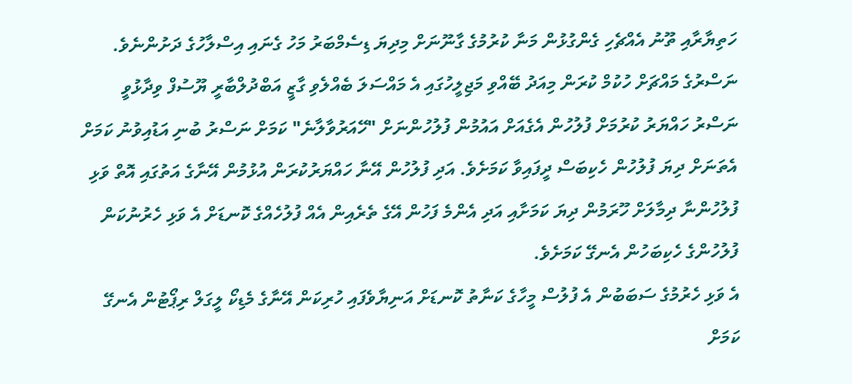ހަތިޔާރާއި ތޫނު އެއްޗެހި ގެންގުޅުން މަނާ ކުރުމުގެ ގާނޫނަށް މިދިޔަ ޑިސެމްބަރު މަހު ގެނައި އިސްލާހުގެ ދަށުންނެވެ.
ނަސްރުގެ މައްޗަށް ހުކުމް ކުރަން މިއަދު ބޭއްވި މަޖިލީހުގައި އެ މައްސަލަ ބެއްލެވި ގާޒީ އަބްދުލްބާރީ ޔޫސުފް ވިދާޅުވީ ނަސްރު ހައްޔަރު ކުރުމަށް ފުލުހުން އެގެއަށް އައުމުން ފުލުހުންނަށް "ހޭއަރުވާލާނެ" ކަމަށް ނަސްރު ބުނި އަޑުއިވުނު ކަމަށް އެތަނަށް ދިޔަ ފުލުހުން ހެކިބަސް ދީފައިވާ ކަމަށެވެ. އަދި ފުލުހުން އޭނާ ހައްޔަރުކުރަން އުޅުމުން އޭނާގެ އަތުގައި އޮތް ވަޅި ފުލުހުންނާ ދިމާލަށް ހޫރަމުން ދިޔަ ކަމަށާއި އަދި އެންމެ ފަހުން އޭގެ ތެރެއިން އެއް ފުލުހެއްގެ ކޮނޑަށް އެ ވަޅި ހެރުނުކަން ފުލުހުންގެ ހެކިބަހުން އެނގޭ ކަމަށެވެ.
އެ ވަޅި ހެރުމުގެ ސަބަބުން އެ ފުލުސް މީހާގެ ކަނާތު ކޮނޑަށް އަނިޔާވެފައި ހުރިކަން އޭނާގެ މެޑިކޯ ލީގަލް ރިޕޯޓުން އެނގޭ ކަމަށް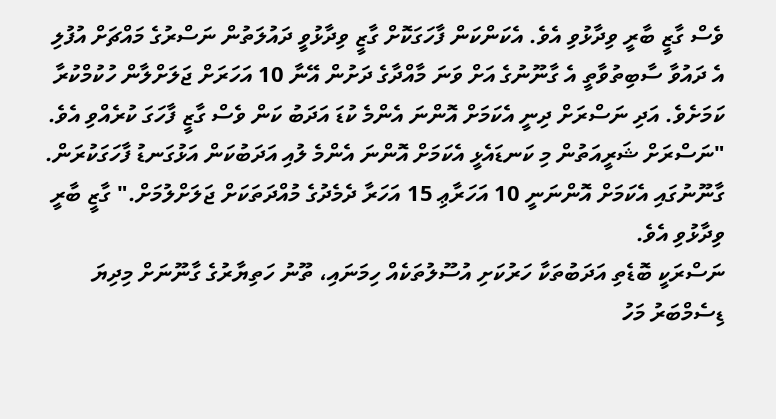ވެސް ގާޒީ ބާރީ ވިދާޅުވި އެވެ. އެކަންކަން ފާހަގަކޮށް ގާޒީ ވިދާޅުވީ ދައުލަތުން ނަސްރުގެ މައްޗަށް އުފުލި އެ ދައުވާ ސާބިތުވާތީ އެ ގާނޫނުގެ އަށް ވަނަ މާއްދާގެ ދަށުން އޭނާ 10 އަހަރަށް ޖަލަށްލާން ހުކުމްކުރާ ކަމަށެވެ. އަދި ނަސްރަށް ދިނީ އެކަމަށް އޮންނަ އެންމެ ކުޑަ އަދަބު ކަން ވެސް ގާޒީ ފާހަގަ ކުރެއްވި އެވެ.
"ނަސްރަށް ޝަރީއަތުން މި ކަނޑައެޅީ އެކަމަށް އޮންނަ އެންމެ ލުއި އަދަބުކަން އަޅުގަނޑު ފާހަގަކުރަން. ގާނޫނުގައި އެކަމަށް އޮންނަނީ 10 އަހަރާޢި 15 އަހަރާ ދެމެދުގެ މުއްދަތަކަށް ޖަލަށްލުމަށް." ގާޒީ ބާރީ ވިދާޅުވި އެވެ.
ނަސްރަކީ ބޮޑެތި އަދަބުތަކާ ހަރުކަށި އުސޫލުތަކެއް ހިމަނައި، ތޫނު ހަތިޔާރުގެ ގާނޫނަށް މިދިޔަ ޑިސެމްބަރު މަހު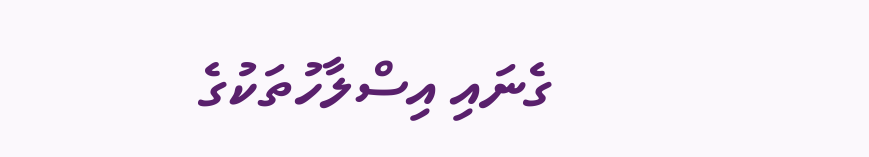ގެނައި އިސްލާހުތަކުގެ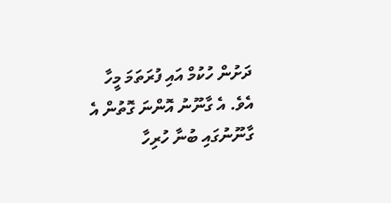ދަށުން ހުކުމް އައި ފުރަތަމަ މީހާ އެވެ. އެ ގާނޫނު އޮންނަ ގޮތުން އެ ގާނޫނުގައި ބުނާ ހުރިހާ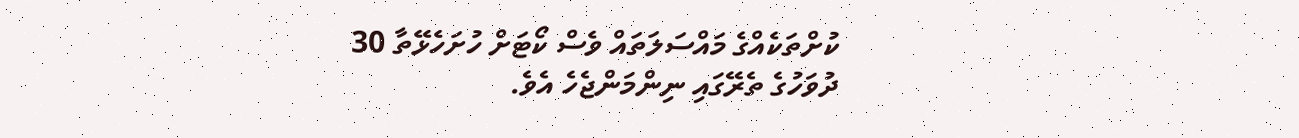ކުށްތަކެއްގެ މައްސަލަތައް ވެސް ކޯޓަށް ހުށަހެޅޭތާ 30 ދުވަހުގެ ތެރޭގައި ނިންމަންޖެހެ އެވެ.